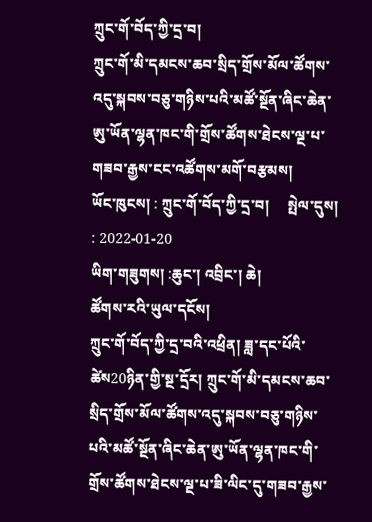ཀྲུང་གོ་བོད་ཀྱི་དྲ་བ།
ཀྲུང་གོ་མི་དམངས་ཆབ་སྲིད་གྲོས་མོལ་ཚོགས་འདུ་སྐབས་བཅུ་གཉིས་པའི་མཚོ་སྔོན་ཞིང་ཆེན་ཨུ་ཡོན་ལྷན་ཁང་གི་གྲོས་ཚོགས་ཐེངས་ལྔ་པ་གཟབ་རྒྱས་ངང་འཚོགས་མགོ་བརྩམས།
ཡོང་ཁུངས། : ཀྲུང་གོ་བོད་ཀྱི་དྲ་བ།     སྤེལ་དུས། : 2022-01-20
ཡིག་གཟུགས། :ཆུང་། འབྲིང་། ཆེ།
ཚོགས་རའི་ཡུལ་དངོས།
ཀྲུང་གོ་བོད་ཀྱི་དྲ་བའི་འཕྲིན། ཟླ་དང་པོའི་ཚེས20ཉིན་གྱི་སྔ་དྲོར། ཀྲུང་གོ་མི་དམངས་ཆབ་སྲིད་གྲོས་མོལ་ཚོགས་འདུ་སྐབས་བཅུ་གཉིས་པའི་མཚོ་སྔོན་ཞིང་ཆེན་ཨུ་ཡོན་ལྷན་ཁང་གི་གྲོས་ཚོགས་ཐེངས་ལྔ་པ་ཟི་ལིང་དུ་གཟབ་རྒྱས་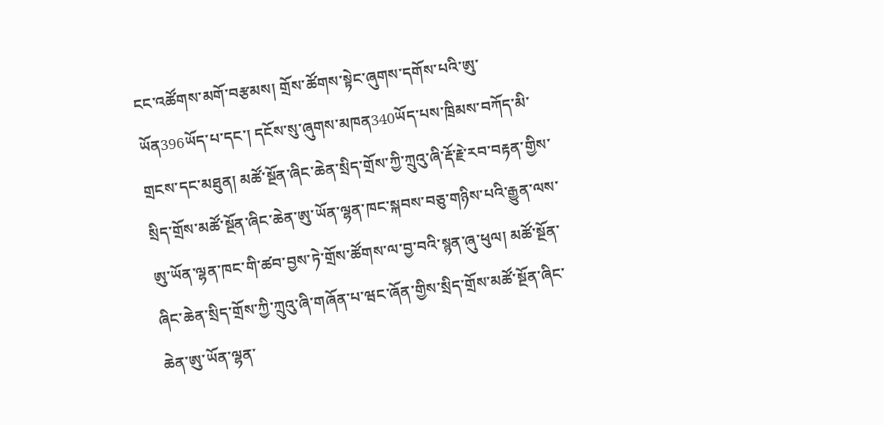ངང་འཚོགས་མགོ་བརྩམས། གྲོས་ཚོགས་སྟེང་ཞུགས་དགོས་པའི་ཨུ་ཡོན396ཡོད་པ་དང་། དངོས་སུ་ཞུགས་མཁན340ཡོད་པས་ཁྲིམས་བཀོད་མི་གྲངས་དང་མཐུན། མཚོ་སྔོན་ཞིང་ཆེན་སྲིད་གྲོས་ཀྱི་ཀྲུའུ་ཞི་རྡོ་རྗེ་རབ་བརྟན་གྱིས་སྲིད་གྲོས་མཚོ་སྔོན་ཞིང་ཆེན་ཨུ་ཡོན་ལྷན་ཁང་སྐབས་བཅུ་གཉིས་པའི་རྒྱུན་ལས་ཨུ་ཡོན་ལྷན་ཁང་གི་ཚབ་བྱས་ཏེ་གྲོས་ཚོགས་ལ་བྱ་བའི་སྙན་ཞུ་ཕུལ། མཚོ་སྔོན་ཞིང་ཆེན་སྲིད་གྲོས་ཀྱི་ཀྲུའུ་ཞི་གཞོན་པ་ཝང་ཞོན་གྱིས་སྲིད་གྲོས་མཚོ་སྔོན་ཞིང་ཆེན་ཨུ་ཡོན་ལྷན་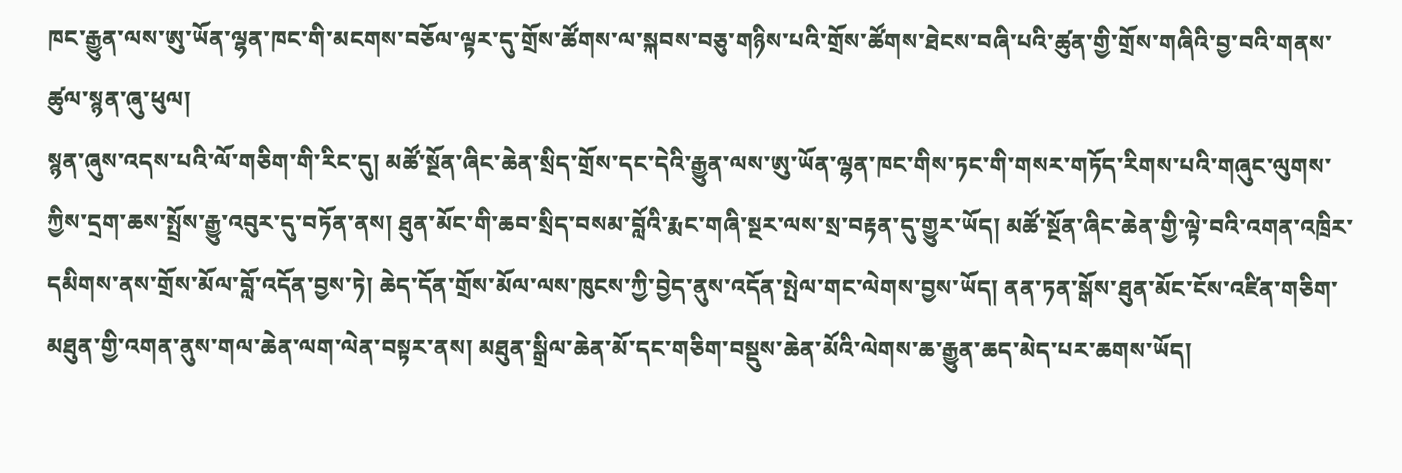ཁང་རྒྱུན་ལས་ཨུ་ཡོན་ལྷན་ཁང་གི་མངགས་བཅོལ་ལྟར་དུ་གྲོས་ཚོགས་ལ་སྐབས་བཅུ་གཉིས་པའི་གྲོས་ཚོགས་ཐེངས་བཞི་པའི་ཚུན་གྱི་གྲོས་གཞིའི་བྱ་བའི་གནས་ཚུལ་སྙན་ཞུ་ཕུལ།
སྙན་ཞུས་འདས་པའི་ལོ་གཅིག་གི་རིང་དུ། མཚོ་སྔོན་ཞིང་ཆེན་སྲིད་གྲོས་དང་དེའི་རྒྱུན་ལས་ཨུ་ཡོན་ལྷན་ཁང་གིས་ཏང་གི་གསར་གཏོད་རིགས་པའི་གཞུང་ལུགས་ཀྱིས་དྲག་ཆས་སྤྲོས་རྒྱུ་འབུར་དུ་བཏོན་ནས། ཐུན་མོང་གི་ཆབ་སྲིད་བསམ་བློའི་རྨང་གཞི་སྔར་ལས་སྲ་བརྟན་དུ་གྱུར་ཡོད། མཚོ་སྔོན་ཞིང་ཆེན་གྱི་ལྟེ་བའི་འགན་འཁྲིར་དམིགས་ནས་གྲོས་མོལ་བློ་འདོན་བྱས་ཏེ། ཆེད་དོན་གྲོས་མོལ་ལས་ཁུངས་ཀྱི་བྱེད་ནུས་འདོན་སྤེལ་གང་ལེགས་བྱས་ཡོད། ནན་ཏན་སྒོས་ཐུན་མོང་ངོས་འཛིན་གཅིག་མཐུན་གྱི་འགན་ནུས་གལ་ཆེན་ལག་ལེན་བསྟར་ནས། མཐུན་སྒྲིལ་ཆེན་མོ་དང་གཅིག་བསྡུས་ཆེན་མོའི་ལེགས་ཆ་རྒྱུན་ཆད་མེད་པར་ཆགས་ཡོད།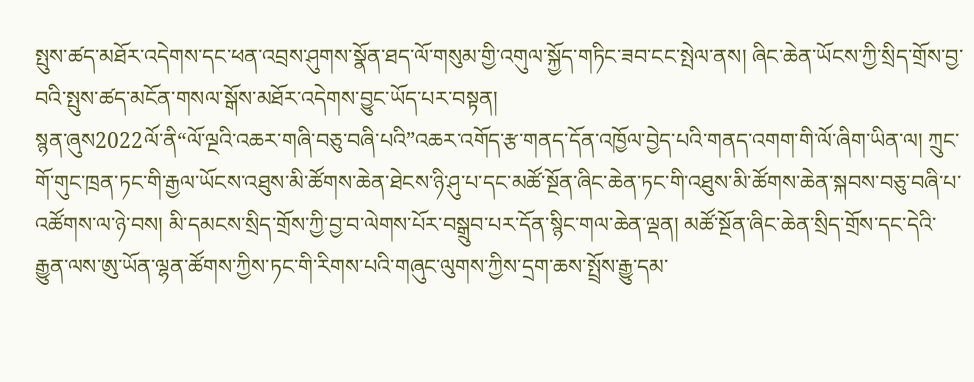སྤུས་ཚད་མཐོར་འདེགས་དང་ཕན་འབྲས་ཤུགས་སྣོན་ཐད་ལོ་གསུམ་གྱི་འགུལ་སྐྱོད་གཏིང་ཟབ་ངང་སྤེལ་ནས། ཞིང་ཆེན་ཡོངས་ཀྱི་སྲིད་གྲོས་བྱ་བའི་སྤུས་ཚད་མངོན་གསལ་སྒོས་མཐོར་འདེགས་བྱུང་ཡོད་པར་བསྟན།
སྙན་ཞུས2022ལོ་ནི“ལོ་ལྔའི་འཆར་གཞི་བཅུ་བཞི་པའི”འཆར་འགོད་རྩ་གནད་དོན་འཁྱོལ་བྱེད་པའི་གནད་འགག་གི་ལོ་ཞིག་ཡིན་ལ། ཀྲུང་གོ་གུང་ཁྲན་ཏང་གི་རྒྱལ་ཡོངས་འཐུས་མི་ཚོགས་ཆེན་ཐེངས་ཉི་ཤུ་པ་དང་མཚོ་སྔོན་ཞིང་ཆེན་ཏང་གི་འཐུས་མི་ཚོགས་ཆེན་སྐབས་བཅུ་བཞི་པ་འཚོགས་ལ་ཉེ་བས། མི་དམངས་སྲིད་གྲོས་ཀྱི་བྱ་བ་ལེགས་པོར་བསྒྲུབ་པར་དོན་སྙིང་གལ་ཆེན་ལྡན། མཚོ་སྔོན་ཞིང་ཆེན་སྲིད་གྲོས་དང་དེའི་རྒྱུན་ལས་ཨུ་ཡོན་ལྷན་ཚོགས་ཀྱིས་ཏང་གི་རིགས་པའི་གཞུང་ལུགས་ཀྱིས་དྲག་ཆས་སྤྲོས་རྒྱུ་དམ་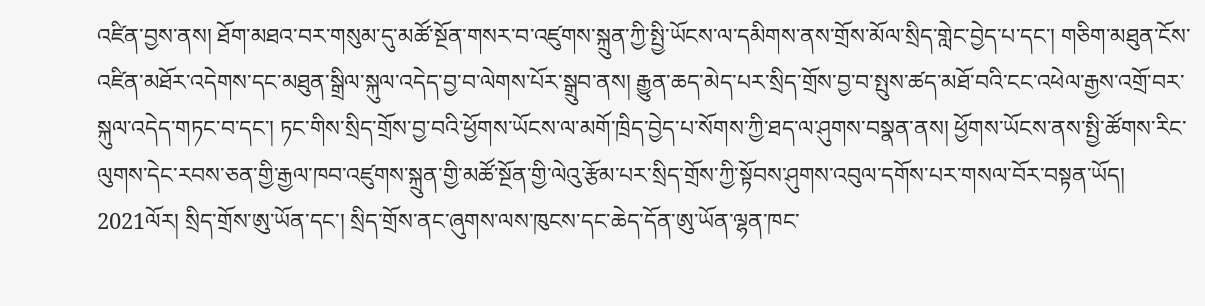འཛིན་བྱས་ནས། ཐོག་མཐའ་བར་གསུམ་དུ་མཚོ་སྔོན་གསར་བ་འཛུགས་སྐྲུན་ཀྱི་སྤྱི་ཡོངས་ལ་དམིགས་ནས་གྲོས་མོལ་སྲིད་གླེང་བྱེད་པ་དང་། གཅིག་མཐུན་ངོས་འཛིན་མཐོར་འདེགས་དང་མཐུན་སྒྲིལ་སྐུལ་འདེད་བྱ་བ་ལེགས་པོར་སྒྲུབ་ནས། རྒྱུན་ཆད་མེད་པར་སྲིད་གྲོས་བྱ་བ་སྤུས་ཚད་མཐོ་བའི་ངང་འཕེལ་རྒྱས་འགྲོ་བར་སྐུལ་འདེད་གཏང་བ་དང་། ཏང་གིས་སྲིད་གྲོས་བྱ་བའི་ཕྱོགས་ཡོངས་ལ་མགོ་ཁྲིད་བྱེད་པ་སོགས་ཀྱི་ཐད་ལ་ཤུགས་བསྣན་ནས། ཕྱོགས་ཡོངས་ནས་སྤྱི་ཚོགས་རིང་ལུགས་དེང་རབས་ཅན་གྱི་རྒྱལ་ཁབ་འཛུགས་སྐྲུན་གྱི་མཚོ་སྔོན་གྱི་ལེའུ་རྩོམ་པར་སྲིད་གྲོས་ཀྱི་སྟོབས་ཤུགས་འབུལ་དགོས་པར་གསལ་བོར་བསྟན་ཡོད།
2021ལོར། སྲིད་གྲོས་ཨུ་ཡོན་དང་། སྲིད་གྲོས་ནང་ཞུགས་ལས་ཁུངས་དང་ཆེད་དོན་ཨུ་ཡོན་ལྷན་ཁང་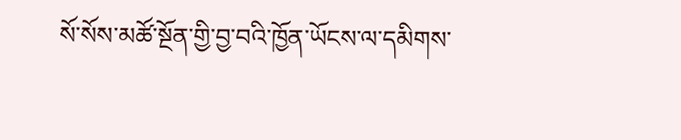སོ་སོས་མཚོ་སྔོན་གྱི་བྱ་བའི་ཁྱོན་ཡོངས་ལ་དམིགས་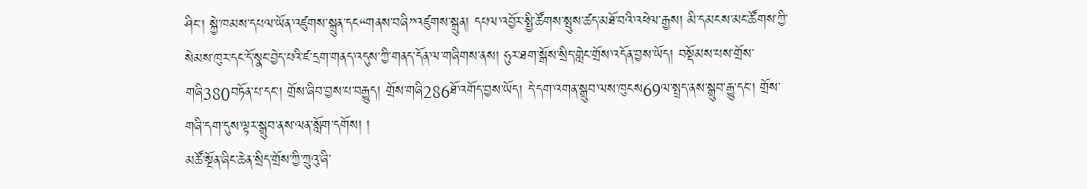ཤིང་། སྐྱེ་ཁམས་དཔལ་ཡོན་འཛུགས་སྐྲུན་དང“གནས་བཞི”འཛུགས་སྐྲུན། དཔལ་འབྱོར་སྤྱི་ཚོགས་སྤུས་ཚད་མཐོ་བའི་འཕེལ་རྒྱས། མི་དམངས་མང་ཚོགས་ཀྱི་སེམས་ཁུར་དང་དོ་སྣང་བྱེད་པའི་ཛ་དྲག་གནད་འདུས་ཀྱི་གནད་དོན་ལ་གཞིགས་ནས། ཧུར་ཐག་སྒོས་སྲིད་གླེང་གྲོས་འདོན་བྱས་ཡོད། བསྡོམས་པས་གྲོས་གཞི380བཏོན་པ་དང་། གྲོས་ཞིབ་བྱས་པ་བརྒྱུད། གྲོས་གཞི286ཐོ་འགོད་བྱས་ཡོད། དེ་དག་འགན་སྒྲུབ་ལས་ཁུངས69ལ་སྤྲད་ནས་སྒྲུབ་རྒྱུ་དང་། གྲོས་གཞི་དག་དུས་ལྟར་སྒྲུབ་ནས་ལན་སློག་དགོས། །
མཚོ་སྔོན་ཞིང་ཆེན་སྲིད་གྲོས་ཀྱི་ཀྲུའུ་ཞི་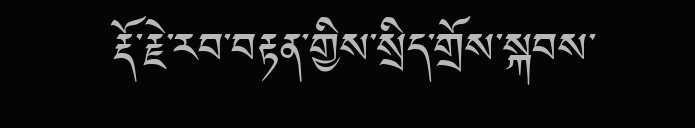རྡོ་རྗེ་རབ་བརྟན་གྱིས་སྲིད་གྲོས་སྐབས་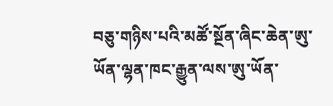བཅུ་གཉིས་པའི་མཚོ་སྔོན་ཞིང་ཆེན་ཨུ་ཡོན་ལྷན་ཁང་རྒྱུན་ལས་ཨུ་ཡོན་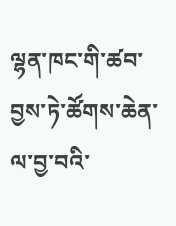ལྷན་ཁང་གི་ཚབ་བྱས་ཏེ་ཚོགས་ཆེན་ལ་བྱ་བའི་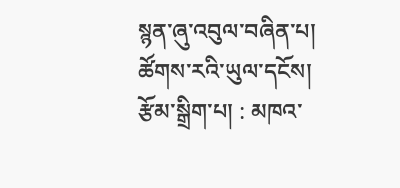སྙན་ཞུ་འབུལ་བཞིན་པ།
ཚོགས་རའི་ཡུལ་དངོས།
རྩོམ་སྒྲིག་པ། : མཁའ་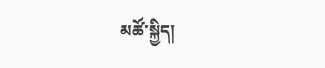མཚོ་སྐྱིད།